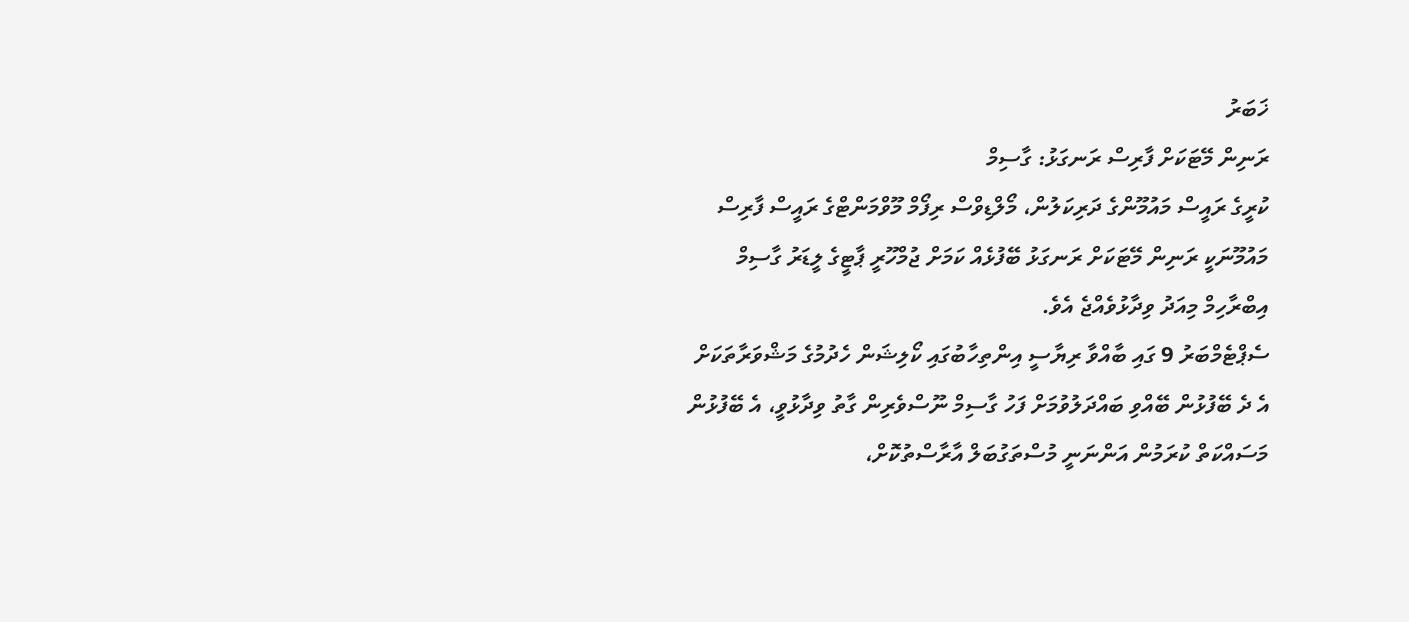ޚަބަރު
ރަނިން މޭޓަކަށް ފާރިސް ރަނގަޅު: ގާސިމް
ކުރީގެ ރައީސް މައުމޫންގެ ދަރިކަލުން، މޯލްޑިވްސް ރިފޯމް މޫވްމަންޓްގެ ރައީސް ފާރިސް މައުމޫނަކީ ރަނިން މޭޓަކަށް ރަނގަޅު ބޭފުޅެއް ކަމަށް ޖުމްހޫރީ ޕާޓީގެ ލީޑަރު ގާސިމް އިބްރާހިމް މިއަދު ވިދާޅުވެއްޖެ އެވެ.
ސެޕްޓެމްބަރު 9 ގައި ބާއްވާ ރިޔާސީ އިންތިހާބުގައި ކޯލިޝަން ހެދުމުގެ މަޝްވަރާތަކަށް އެ ދެ ބޭފުޅުން ބޭއްވި ބައްދަލުވުމަށް ފަހު ގާސިމް ނޫސްވެރިން ގާތު ވިދާޅުވީ، އެ ބޭފުޅުން މަސައްކަތް ކުރަމުން އަންނަނީ މުސްތަގުބަލް އާރާސްތުކޮށް،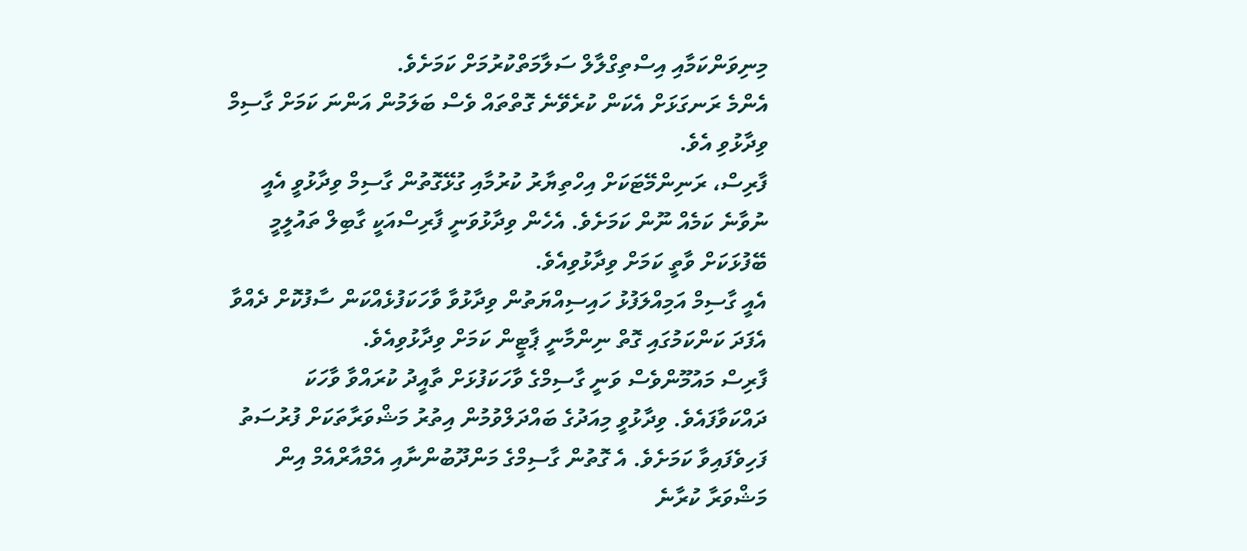މިނިވަންކަމާއި އިސްތިގްލާލް ސަލާމަތްކުރުމަށް ކަމަށެވެ.
އެންމެ ރަނގަޅަށް އެކަން ކުރެވޭނެ ގޮތްތައް ވެސް ބަލަމުން އަންނަ ކަމަށް ގާސިމް ވިދާޅުވި އެވެ.
ފާރިސް، ރަނިންމޭޓަކަށް އިހްތިޔާރު ކުރުމާއި ގުޅޭގޮތުން ގާސިމް ވިދާޅުވީ އެއީ ނުވާނެ ކަމެއް ނޫން ކަމަށެވެ. އެހެން ވިދާޅުވަނީ ފާރިސްއަކީ ގާބިލް ތައުލީމީ ބޭފުޅަކަށް ވާތީ ކަމަށް ވިދާޅުވިއެވެ.
އެއީ ގާސިމް އަމިއްލަފުޅު ހައިސިއްޔަތުން ވިދާޅުވާ ވާހަކަފުޅެއްކަން ސާފުކޮށް ދެއްވާ އެފަދަ ކަންކަމުގައި ގޮތް ނިންމާނީ ޕާޓީން ކަމަށް ވިދާޅުވިއެވެ.
ފާރިސް މައުމޫންވެސް ވަނީ ގާސިމްގެ ވާހަކަފުޅަށް ތާއީދު ކުރައްވާ ވާހަކަ ދައްކަވާފައެވެ. ވިދާޅުވީ މިއަދުގެ ބައްދަލްވުމުން އިތުރު މަޝްވަރާތަކަށް ފުރުސަތު ފަހިވެފައިވާ ކަމަށެވެ. އެ ގޮތުން ގާސިމްގެ މަންދޫބުންނާއި އެމްއާރްއެމް އިން މަޝްވަރާ ކުރާނެ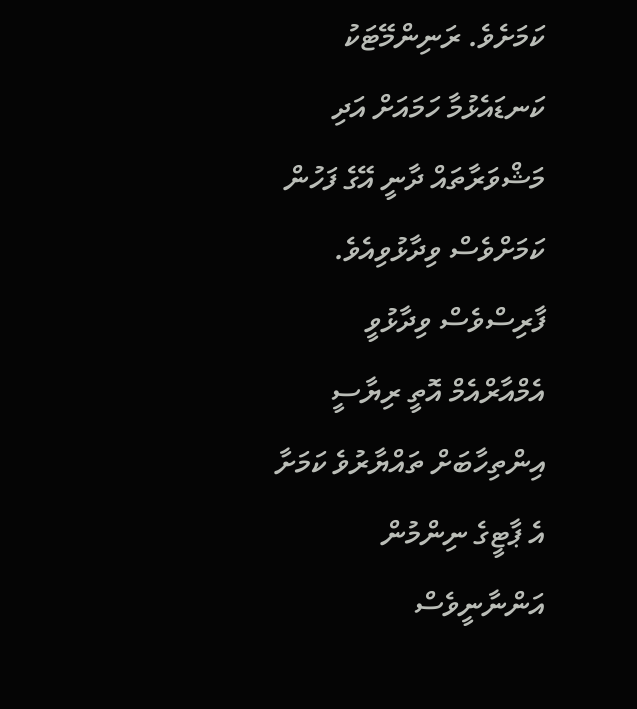ކަމަށެވެ. ރަނިންމޭޓަކު ކަނޑައެޅުމާ ހަމައަށް އަދި މަޝްވަރާތައް ދާނީ އޭގެ ފަހުން ކަމަށްވެސް ވިދާޅުވިއެވެ.
ފާރިސްވެސް ވިދާޅުވީ އެމްއާރްއެމް އޮތީ ރިޔާސީ އިންތިހާބަށް ތައްޔާރުވެ ކަމަށާ އެ ޕާޓީގެ ނިންމުން އަންނާނީވެސް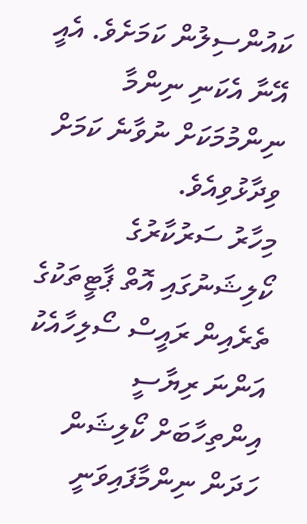ކައުންސިލުން ކަމަށެވެ. އެއީ އޭނާ އެކަނި ނިންމާ ނިންމުމަކަށް ނުވާނެ ކަމަށް ވިދާޅުވިއެވެ.
މިހާރު ސަރުކާރުގެ ކޯލިޝަނުގައި އޮތް ޕާޓީތަކުގެ ތެރެއިން ރައީސް ސޯލިހާއެކު އަންނަ ރިޔާސީ އިންތިހާބަށް ކޯލިޝަން ހަދަން ނިންމާފައިވަނީ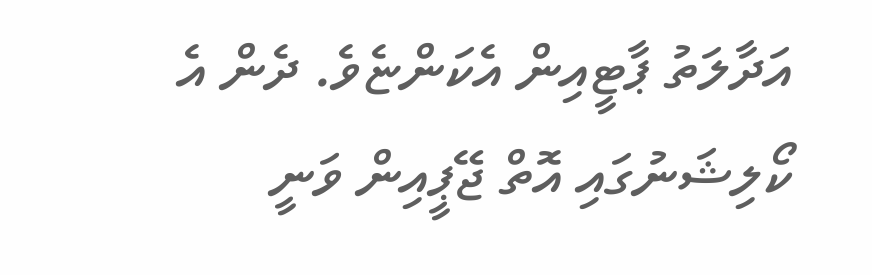އަދާލަތު ޕާޓީއިން އެކަންޏެވެ. ދެން އެ ކޯލިޝަނުގައި އޮތް ޖޭޕީއިން ވަނީ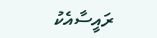ރައީސާއެކު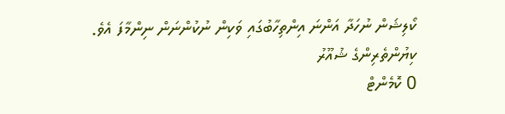ކޯލިޝަން ނުހަދާ އަންނަ އިންތިހާބުގައި ވަކިން ނުކުންނަން ނިންމާފަ އެވެ.
ކިޔުންތެރިންގެ ޝުއޫރު
0 ކޮމެންޓް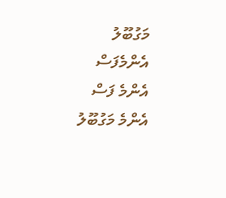މަގުބޫލު
އެންމެފަސް
އެންމެ ފަސް
އެންމެ މަގުބޫލު